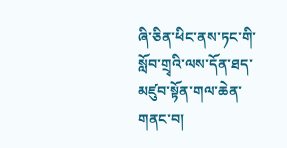ཞི་ཅིན་ཕིང་ནས་ཏང་གི་སློབ་གྲྭའི་ལས་དོན་ཐད་མཛུབ་སྟོན་གལ་ཆེན་གནང་བ།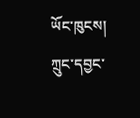ཡོང་ཁུངས། ཀྲུང་དབྱང་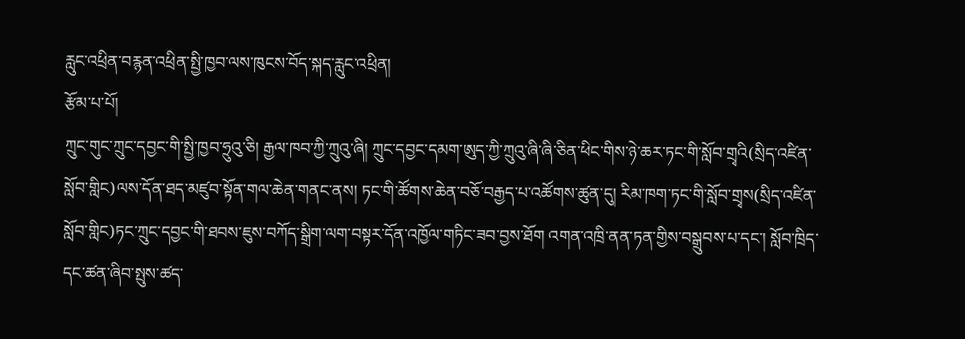རླུང་འཕྲིན་བརྙན་འཕྲིན་སྤྱི་ཁྱབ་ལས་ཁུངས་བོད་སྐད་རླུང་འཕྲིན།
རྩོམ་པ་པོ།
ཀྲུང་གུང་ཀྲུང་དབྱང་གི་སྤྱི་ཁྱབ་ཧྲུའུ་ཅི། རྒྱལ་ཁབ་ཀྱི་ཀྲུའུ་ཞི། ཀྲུང་དབྱང་དམག་ཨུད་ཀྱི་ཀྲུའུ་ཞི་ཞི་ཅིན་ཕིང་གིས་ཉེ་ཆར་ཏང་གི་སློབ་གྲྭའི(སྲིད་འཛིན་སློབ་གླིང)ལས་དོན་ཐད་མཛུབ་སྟོན་གལ་ཆེན་གནང་ནས། ཏང་གི་ཚོགས་ཆེན་བཅོ་བརྒྱད་པ་འཚོགས་ཚུན་དུ། རིམ་ཁག་ཏང་གི་སློབ་གྲྭས(སྲིད་འཛིན་སློབ་གླིང)ཏང་ཀྲུང་དབྱང་གི་ཐབས་ཇུས་བཀོད་སྒྲིག་ལག་བསྟར་དོན་འཁྱོལ་གཏིང་ཟབ་བྱས་ཐོག འགན་འཁྲི་ནན་ཏན་གྱིས་བསྒྲུབས་པ་དང་། སློབ་ཁྲིད་དང་ཚན་ཞིབ་སྤུས་ཚད་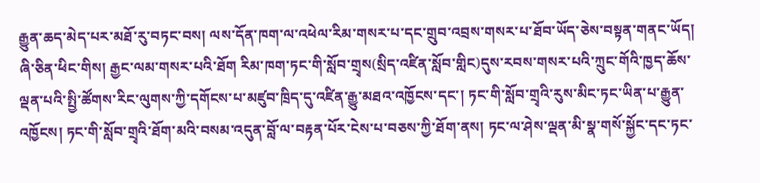རྒྱུན་ཆད་མེད་པར་མཐོ་རུ་བཏང་བས། ལས་དོན་ཁག་ལ་འཕེལ་རིམ་གསར་པ་དང་གྲུབ་འབྲས་གསར་པ་ཐོབ་ཡོད་ཅེས་བསྟན་གནང་ཡོད།
ཞི་ཅིན་ཕིང་གིས། རྒྱང་ལམ་གསར་པའི་ཐོག རིམ་ཁག་ཏང་གི་སློབ་གྲྭས(སྲིད་འཛིན་སློབ་གླིང)དུས་རབས་གསར་པའི་ཀྲུང་གོའི་ཁྱད་ཆོས་ལྡན་པའི་སྤྱི་ཚོགས་རིང་ལུགས་ཀྱི་དགོངས་པ་མཛུབ་ཁྲིད་དུ་འཛིན་རྒྱུ་མཐའ་འཁྱོངས་དང་། ཏང་གི་སློབ་གྲྭའི་རུས་མིང་ཏང་ཡིན་པ་རྒྱུན་འཁྱོངས། ཏང་གི་སློབ་གྲྭའི་ཐོག་མའི་བསམ་འདུན་བློ་ལ་བརྟན་པོར་ངེས་པ་བཅས་ཀྱི་ཐོག་ནས། ཏང་ལ་ཤེས་ལྡན་མི་སྣ་གསོ་སྐྱོང་དང་ཏང་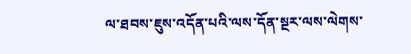ལ་ཐབས་ཇུས་འདོན་པའི་ལས་དོན་སྔར་ལས་ལེགས་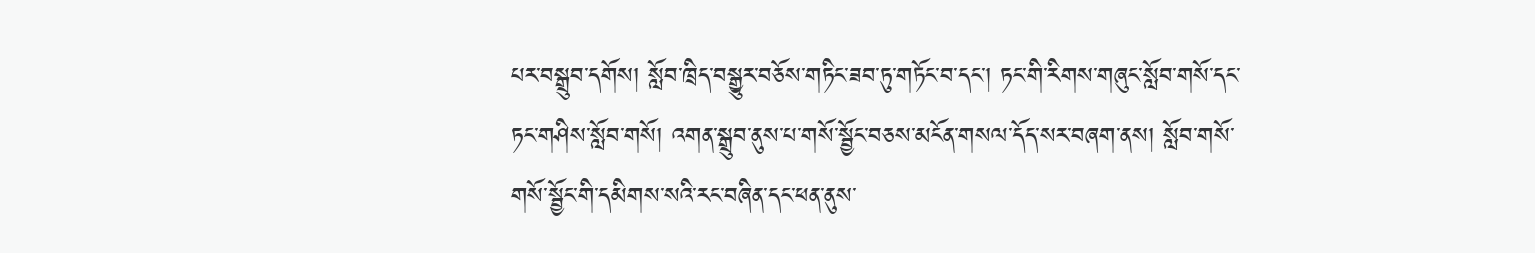པར་བསྒྲུབ་དགོས། སློབ་ཁྲིད་བསྒྱུར་བཅོས་གཏིང་ཟབ་ཏུ་གཏོང་བ་དང་། ཏང་གི་རིགས་གཞུང་སློབ་གསོ་དང་ཏང་གཤིས་སློབ་གསོ། འགན་སྒྲུབ་ནུས་པ་གསོ་སྦྱོང་བཅས་མངོན་གསལ་དོད་སར་བཞག་ནས། སློབ་གསོ་གསོ་སྦྱོང་གི་དམིགས་སའི་རང་བཞིན་དང་ཕན་ནུས་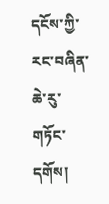དངོས་ཀྱི་རང་བཞིན་ཆེ་རུ་གཏོང་དགོས།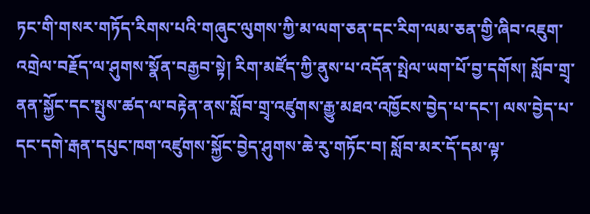ཏང་གི་གསར་གཏོད་རིགས་པའི་གཞུང་ལུགས་ཀྱི་མ་ལག་ཅན་དང་རིག་ལམ་ཅན་གྱི་ཞིབ་འཇུག་འགྲེལ་བརྗོད་ལ་ཤུགས་སྣོན་བརྒྱབ་སྟེ། རིག་མཛོད་ཀྱི་ནུས་པ་འདོན་སྤེལ་ཡག་པོ་བྱ་དགོས། སློབ་གྲྭ་ནན་སྐྱོང་དང་སྤུས་ཚད་ལ་བརྟེན་ནས་སློབ་གྲྭ་འཛུགས་རྒྱུ་མཐའ་འཁྱོངས་བྱེད་པ་དང་། ལས་བྱེད་པ་དང་དགེ་རྒན་དཔུང་ཁག་འཛུགས་སྐྱོང་བྱེད་ཤུགས་ཆེ་རུ་གཏོང་བ། སློབ་མར་དོ་དམ་ལྟ་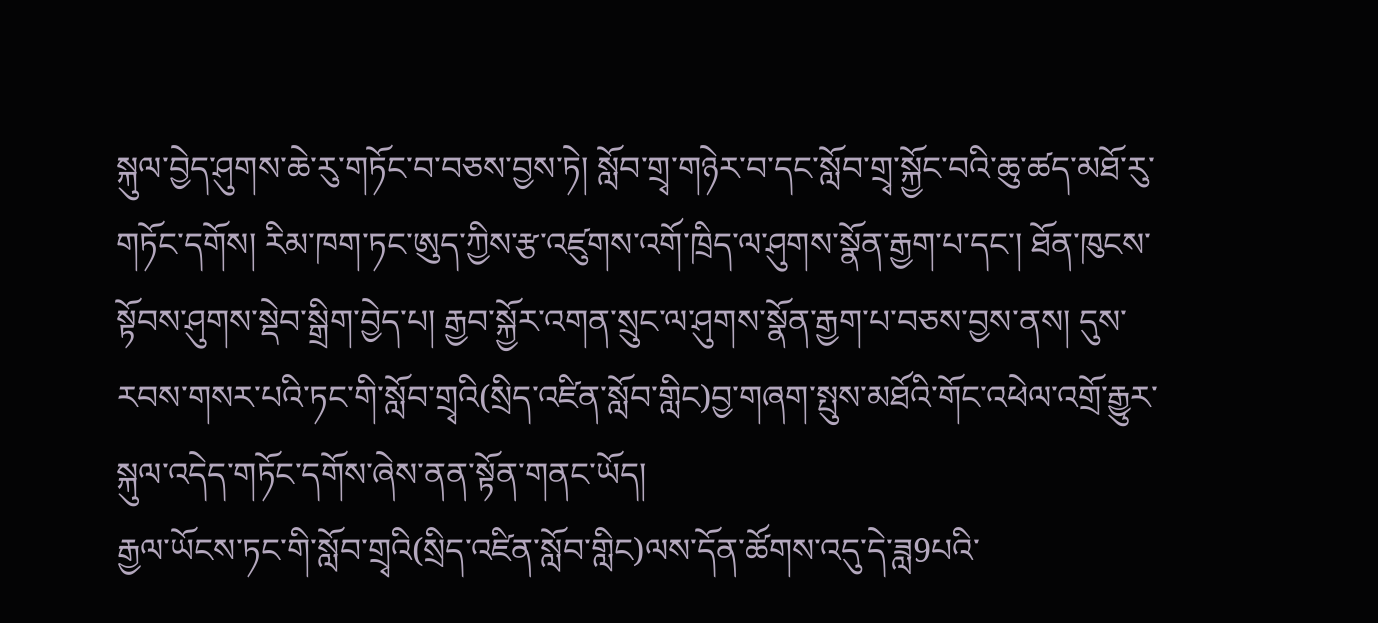སྐུལ་བྱེད་ཤུགས་ཆེ་རུ་གཏོང་བ་བཅས་བྱས་ཏེ། སློབ་གྲྭ་གཉེར་བ་དང་སློབ་གྲྭ་སྐྱོང་བའི་ཆུ་ཚད་མཐོ་རུ་གཏོང་དགོས། རིམ་ཁག་ཏང་ཨུད་ཀྱིས་རྩ་འཛུགས་འགོ་ཁྲིད་ལ་ཤུགས་སྣོན་རྒྱག་པ་དང་། ཐོན་ཁུངས་སྟོབས་ཤུགས་སྡེབ་སྒྲིག་བྱེད་པ། རྒྱབ་སྐྱོར་འགན་སྲུང་ལ་ཤུགས་སྣོན་རྒྱག་པ་བཅས་བྱས་ནས། དུས་རབས་གསར་པའི་ཏང་གི་སློབ་གྲྭའི(སྲིད་འཛིན་སློབ་གླིང)བྱ་གཞག་སྤུས་མཐོའི་གོང་འཕེལ་འགྲོ་རྒྱུར་སྐུལ་འདེད་གཏོང་དགོས་ཞེས་ནན་སྟོན་གནང་ཡོད།
རྒྱལ་ཡོངས་ཏང་གི་སློབ་གྲྭའི(སྲིད་འཛིན་སློབ་གླིང)ལས་དོན་ཚོགས་འདུ་དེ་ཟླ9པའི་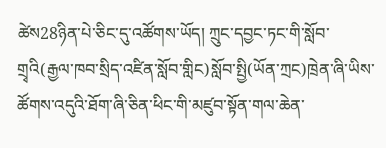ཚེས28ཉིན་པེ་ཅིང་དུ་འཚོགས་ཡོད། ཀྲུང་དབྱང་ཏང་གི་སློབ་གྲྭའི(རྒྱལ་ཁབ་སྲིད་འཛིན་སློབ་གླིང)སློབ་སྤྱི(ཡོན་ཀྲང)ཁྲེན་ཞི་ཡིས་ཚོགས་འདུའི་ཐོག་ཞི་ཅིན་ཕིང་གི་མཛུབ་སྟོན་གལ་ཆེན་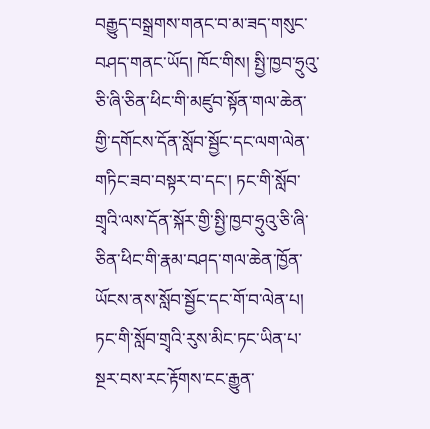བརྒྱུད་བསྒྲགས་གནང་བ་མ་ཟད་གསུང་བཤད་གནང་ཡོད། ཁོང་གིས། སྤྱི་ཁྱབ་ཧྲུའུ་ཅི་ཞི་ཅིན་ཕིང་གི་མཛུབ་སྟོན་གལ་ཆེན་གྱི་དགོངས་དོན་སློབ་སྦྱོང་དང་ལག་ལེན་གཏིང་ཟབ་བསྟར་བ་དང་། ཏང་གི་སློབ་གྲྭའི་ལས་དོན་སྐོར་གྱི་སྤྱི་ཁྱབ་ཧྲུའུ་ཅི་ཞི་ཅིན་ཕིང་གི་རྣམ་བཤད་གལ་ཆེན་ཁྱོན་ཡོངས་ནས་སློབ་སྦྱོང་དང་གོ་བ་ལེན་པ། ཏང་གི་སློབ་གྲྭའི་རུས་མིང་ཏང་ཡིན་པ་སྔར་བས་རང་རྟོགས་ངང་རྒྱུན་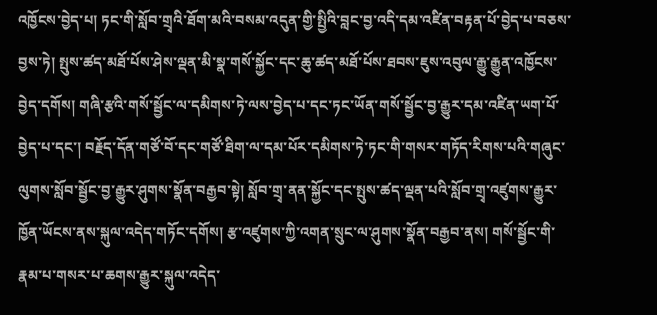འཁྱོངས་བྱེད་པ། ཏང་གི་སློབ་གྲྭའི་ཐོག་མའི་བསམ་འདུན་གྱི་སྤྱིའི་བླང་བྱ་འདི་དམ་འཛིན་བརྟན་པོ་བྱེད་པ་བཅས་བྱས་ཏེ། སྤུས་ཚད་མཐོ་པོས་ཤེས་ལྡན་མི་སྣ་གསོ་སྐྱོང་དང་ཆུ་ཚད་མཐོ་པོས་ཐབས་ཇུས་འབུལ་རྒྱུ་རྒྱུན་འཁྱོངས་བྱེད་དགོས། གཞི་རྩའི་གསོ་སྦྱོང་ལ་དམིགས་ཏེ་ལས་བྱེད་པ་དང་ཏང་ཡོན་གསོ་སྦྱོང་བྱ་རྒྱུར་དམ་འཛིན་ཡག་པོ་བྱེད་པ་དང་། བརྗོད་དོན་གཙོ་བོ་དང་གཙོ་ཐིག་ལ་དམ་པོར་དམིགས་ཏེ་ཏང་གི་གསར་གཏོད་རིགས་པའི་གཞུང་ལུགས་སློབ་སྦྱོང་བྱ་རྒྱུར་ཤུགས་སྣོན་བརྒྱབ་སྟེ། སློབ་གྲྭ་ནན་སྐྱོང་དང་སྤུས་ཚད་ལྡན་པའི་སློབ་གྲྭ་འཛུགས་རྒྱུར་ཁྱོན་ཡོངས་ནས་སྐུལ་འདེད་གཏོང་དགོས། རྩ་འཛུགས་ཀྱི་འགན་སྲུང་ལ་ཤུགས་སྣོན་བརྒྱབ་ནས། གསོ་སྦྱོང་གི་རྣམ་པ་གསར་པ་ཆགས་རྒྱུར་སྐུལ་འདེད་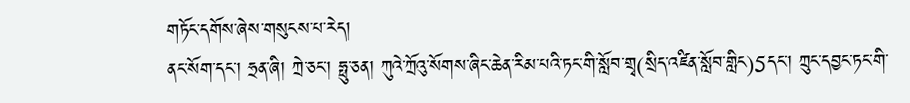གཏོང་དགོས་ཞེས་གསུངས་པ་རེད།
ནང་སོག་དང་། ཧྲན་ཞི། ཀྲེ་ཅང་། ཧྥུ་ཅན། ཀུའེ་ཀྲོའུ་སོགས་ཞིང་ཆེན་རིམ་པའི་ཏང་གི་སློབ་གྲྭ(སྲིད་འཛིན་སློབ་གླིང)5དང་། ཀྲུང་དབྱང་ཏང་གི་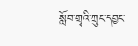སློབ་གྲྭའི་ཀྲུང་དབྱང་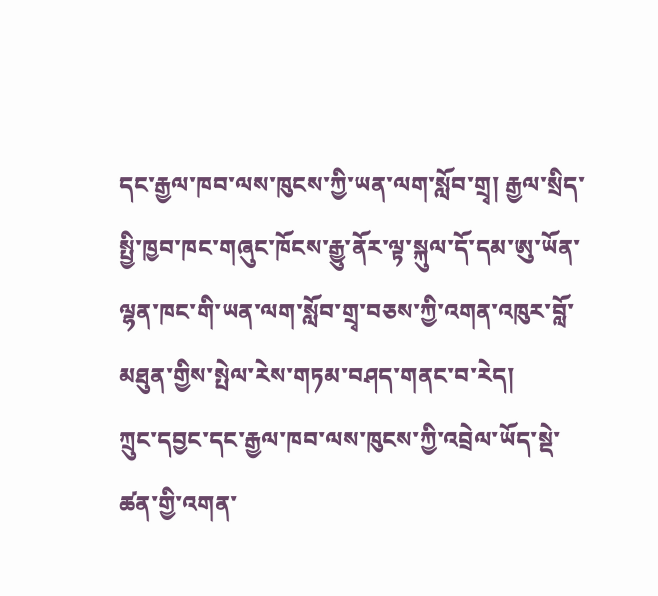དང་རྒྱལ་ཁབ་ལས་ཁུངས་ཀྱི་ཡན་ལག་སློབ་གྲྭ། རྒྱལ་སྲིད་སྤྱི་ཁྱབ་ཁང་གཞུང་ཁོངས་རྒྱུ་ནོར་ལྟ་སྐུལ་དོ་དམ་ཨུ་ཡོན་ལྷན་ཁང་གི་ཡན་ལག་སློབ་གྲྭ་བཅས་ཀྱི་འགན་འཁུར་བློ་མཐུན་གྱིས་སྤེལ་རེས་གཏམ་བཤད་གནང་བ་རེད།
ཀྲུང་དབྱང་དང་རྒྱལ་ཁབ་ལས་ཁུངས་ཀྱི་འབྲེལ་ཡོད་སྡེ་ཚན་གྱི་འགན་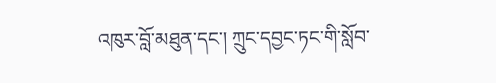འཁུར་བློ་མཐུན་དང་། ཀྲུང་དབྱང་ཏང་གི་སློབ་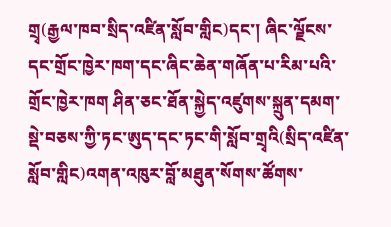གྲྭ(རྒྱལ་ཁབ་སྲིད་འཛིན་སློབ་གླིང)དང་། ཞིང་ལྗོངས་དང་གྲོང་ཁྱེར་ཁག་དང་ཞིང་ཆེན་གཞོན་པ་རིམ་པའི་གྲོང་ཁྱེར་ཁག ཤིན་ཅང་ཐོན་སྐྱེད་འཛུགས་སྐྲུན་དམག་སྡེ་བཅས་ཀྱི་ཏང་ཨུད་དང་ཏང་གི་སློབ་གྲྭའི(སྲིད་འཛིན་སློབ་གླིང)འགན་འཁུར་བློ་མཐུན་སོགས་ཚོགས་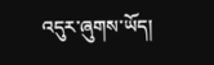འདུར་ཞུགས་ཡོད།